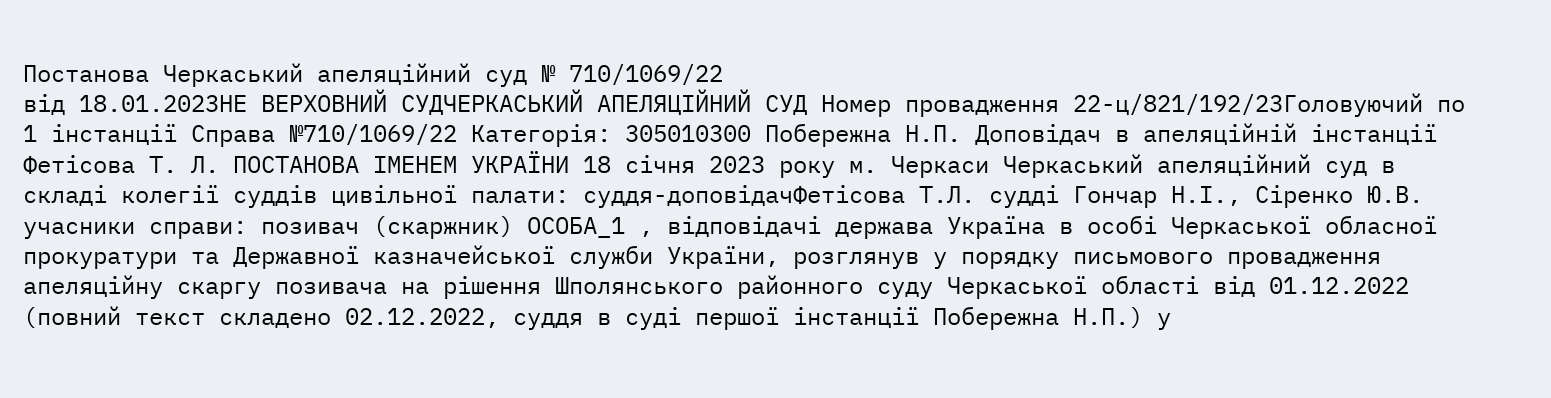Постанова Черкаський апеляційний суд № 710/1069/22
від 18.01.2023НЕ ВЕРХОВНИЙ СУДЧЕРКАСЬКИЙ АПЕЛЯЦІЙНИЙ СУД Номер провадження 22-ц/821/192/23Головуючий по 1 інстанції Справа №710/1069/22 Категорія: 305010300 Побережна Н.П. Доповідач в апеляційній інстанції Фетісова Т. Л. ПОСТАНОВА ІМЕНЕМ УКРАЇНИ 18 січня 2023 року м. Черкаси Черкаський апеляційний суд в складі колегії суддів цивільної палати: суддя-доповідачФетісова Т.Л. судді Гончар Н.І., Сіренко Ю.В. учасники справи: позивач (скаржник) ОСОБА_1 , відповідачі держава Україна в особі Черкаської обласної прокуратури та Державної казначейської служби України, розглянув у порядку письмового провадження апеляційну скаргу позивача на рішення Шполянського районного суду Черкаської області від 01.12.2022 (повний текст складено 02.12.2022, суддя в суді першої інстанції Побережна Н.П.) у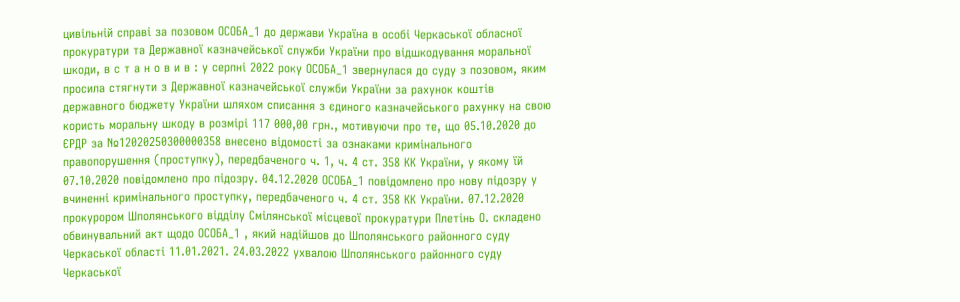цивільній справі за позовом ОСОБА_1 до держави Україна в особі Черкаської обласної прокуратури та Державної казначейської служби України про відшкодування моральної шкоди, в с т а н о в и в : у серпні 2022 року ОСОБА_1 звернулася до суду з позовом, яким просила стягнути з Державної казначейської служби України за рахунок коштів державного бюджету України шляхом списання з єдиного казначейського рахунку на свою користь моральну шкоду в розмірі 117 000,00 грн., мотивуючи про те, що 05.10.2020 до ЄРДР за №12020250300000358 внесено відомості за ознаками кримінального правопорушення (проступку), передбаченого ч. 1, ч. 4 ст. 358 КК України, у якому їй 07.10.2020 повідомлено про підозру. 04.12.2020 ОСОБА_1 повідомлено про нову підозру у вчиненні кримінального проступку, передбаченого ч. 4 ст. 358 КК України. 07.12.2020 прокурором Шполянського відділу Смілянської місцевої прокуратури Плетінь О. складено обвинувальний акт щодо ОСОБА_1 , який надійшов до Шполянського районного суду Черкаської області 11.01.2021. 24.03.2022 ухвалою Шполянського районного суду Черкаської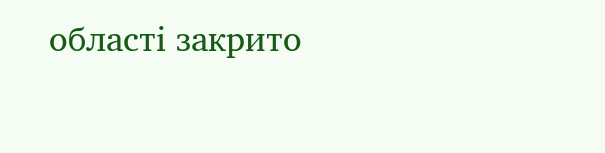області закрито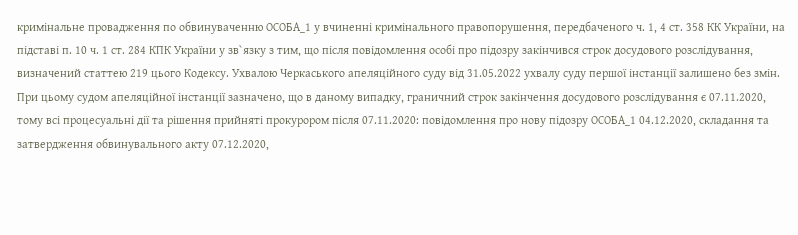кримінальне провадження по обвинуваченню ОСОБА_1 у вчиненні кримінального правопорушення, передбаченого ч. 1, 4 ст. 358 КК України, на підставі п. 10 ч. 1 ст. 284 КПК України у зв`язку з тим, що після повідомлення особі про підозру закінчився строк досудового розслідування, визначений статтею 219 цього Кодексу. Ухвалою Черкаського апеляційного суду від 31.05.2022 ухвалу суду першої інстанції залишено без змін. При цьому судом апеляційної інстанції зазначено, що в даному випадку, граничний строк закінчення досудового розслідування є 07.11.2020, тому всі процесуальні дії та рішення прийняті прокурором після 07.11.2020: повідомлення про нову підозру ОСОБА_1 04.12.2020, складання та затвердження обвинувального акту 07.12.2020,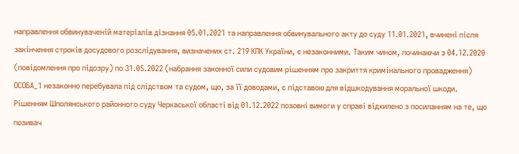направлення обвинуваченій матеріалів дізнання 05.01.2021 та направлення обвинувального акту до суду 11.01.2021, вчинені після закінчення строків досудового розслідування, визначених ст. 219 КПК України, є незаконними. Таким чином, починаючи з 04.12.2020 (повідомлення про підозру) по 31.05.2022 (набрання законної сили судовим рішенням про закриття кримінального провадження) ОСОБА_1 незаконно перебувала під слідством та судом, що, за її доводами, є підставою для відшкодування моральної шкоди. Рішенням Шполянського районного суду Черкаської області від 01.12.2022 позовні вимоги у справі відхилено з посиланням на те, що позивач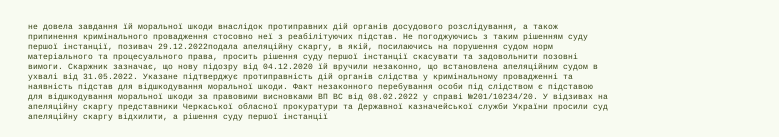не довела завдання їй моральної шкоди внаслідок протиправних дій органів досудового розслідування, а також припинення кримінального провадження стосовно неї з реабілітуючих підстав. Не погоджуючись з таким рішенням суду першої інстанції, позивач 29.12.2022подала апеляційну скаргу, в якій, посилаючись на порушення судом норм матеріального та процесуального права, просить рішення суду першої інстанції скасувати та задовольнити позовні вимоги. Скаржник зазначає, що нову підозру від 04.12.2020 їй вручили незаконно, що встановлена апеляційним судом в ухвалі від 31.05.2022. Указане підтверджує протиправність дій органів слідства у кримінальному провадженні та наявність підстав для відшкодування моральної шкоди. Факт незаконного перебування особи під слідством є підставою для відшкодування моральної шкоди за правовими висновками ВП ВС від 08.02.2022 у справі №201/10234/20. У відзивах на апеляційну скаргу представники Черкаської обласної прокуратури та Державної казначейської служби України просили суд апеляційну скаргу відхилити, а рішення суду першої інстанції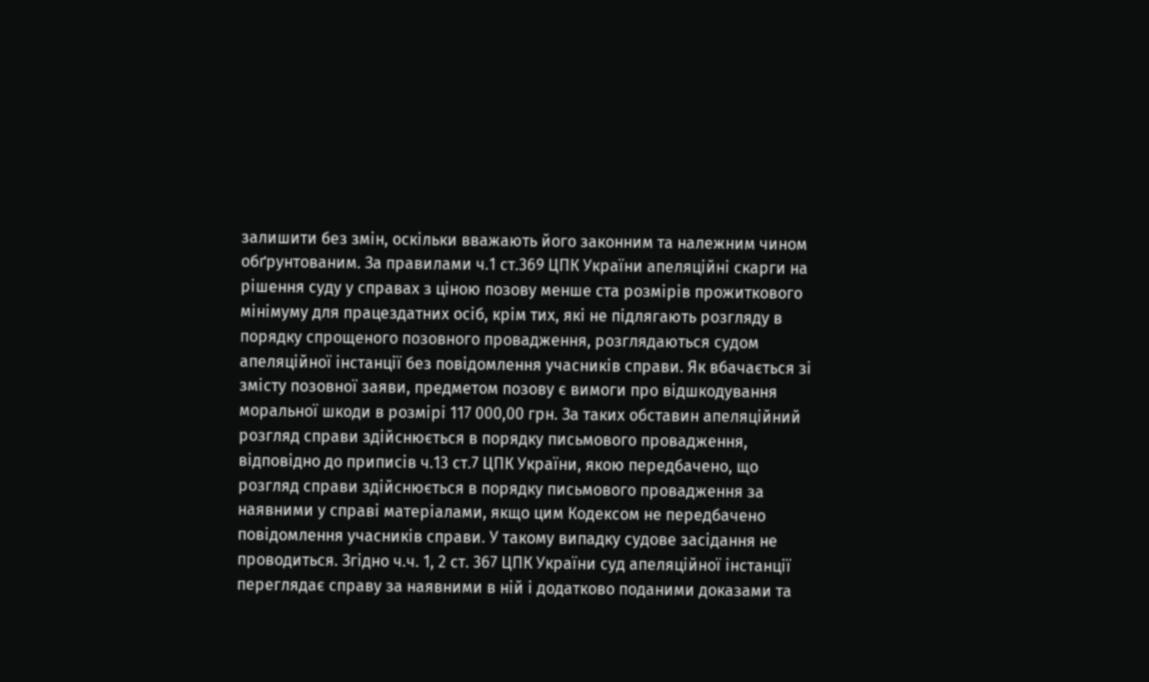залишити без змін, оскільки вважають його законним та належним чином обґрунтованим. За правилами ч.1 ст.369 ЦПК України апеляційні скарги на рішення суду у справах з ціною позову менше ста розмірів прожиткового мінімуму для працездатних осіб, крім тих, які не підлягають розгляду в порядку спрощеного позовного провадження, розглядаються судом апеляційної інстанції без повідомлення учасників справи. Як вбачається зі змісту позовної заяви, предметом позову є вимоги про відшкодування моральної шкоди в розмірі 117 000,00 грн. За таких обставин апеляційний розгляд справи здійснюється в порядку письмового провадження, відповідно до приписів ч.13 ст.7 ЦПК України, якою передбачено, що розгляд справи здійснюється в порядку письмового провадження за наявними у справі матеріалами, якщо цим Кодексом не передбачено повідомлення учасників справи. У такому випадку судове засідання не проводиться. Згідно ч.ч. 1, 2 ст. 367 ЦПК України суд апеляційної інстанції переглядає справу за наявними в ній і додатково поданими доказами та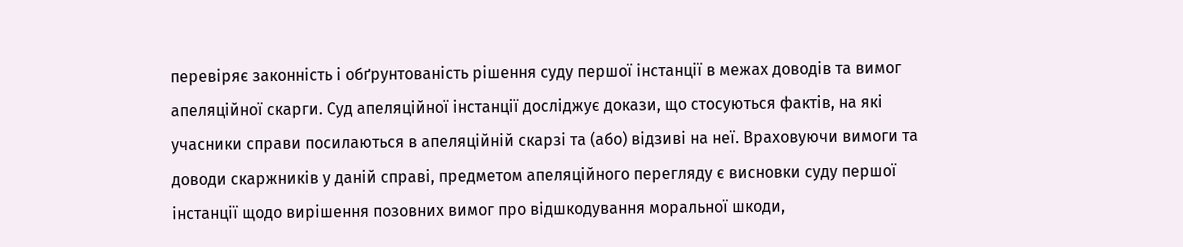перевіряє законність і обґрунтованість рішення суду першої інстанції в межах доводів та вимог апеляційної скарги. Суд апеляційної інстанції досліджує докази, що стосуються фактів, на які учасники справи посилаються в апеляційній скарзі та (або) відзиві на неї. Враховуючи вимоги та доводи скаржників у даній справі, предметом апеляційного перегляду є висновки суду першої інстанції щодо вирішення позовних вимог про відшкодування моральної шкоди,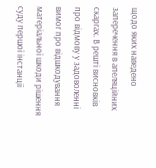щодо яких наведено заперечення в апеляційних скаргах. В решті висновків про відмову у задоволенні вимог про відшкодування матеріальної шкоди рішення суду першої інстанції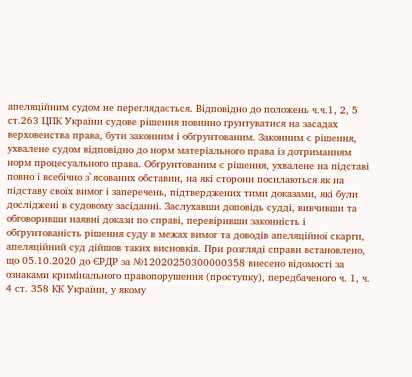апеляційним судом не переглядається. Відповідно до положень ч.ч.1, 2, 5 ст.263 ЦПК України судове рішення повинно ґрунтуватися на засадах верховенства права, бути законним і обґрунтованим. Законним є рішення, ухвалене судом відповідно до норм матеріального права із дотриманням норм процесуального права. Обґрунтованим є рішення, ухвалене на підставі повно і всебічно з`ясованих обставин, на які сторони посилаються як на підставу своїх вимог і заперечень, підтверджених тими доказами, які були досліджені в судовому засіданні. Заслухавши доповідь судді, вивчивши та обговоривши наявні докази по справі, перевіривши законність і обґрунтованість рішення суду в межах вимог та доводів апеляційної скарги, апеляційний суд дійшов таких висновків. При розгляді справи встановлено, що 05.10.2020 до ЄРДР за №12020250300000358 внесено відомості за ознаками кримінального правопорушення (проступку), передбаченого ч. 1, ч. 4 ст. 358 КК України, у якому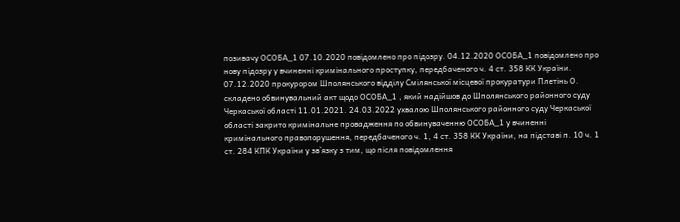позивачу ОСОБА_1 07.10.2020 повідомлено про підозру. 04.12.2020 ОСОБА_1 повідомлено про нову підозру у вчиненні кримінального проступку, передбаченого ч. 4 ст. 358 КК України. 07.12.2020 прокурором Шполянського відділу Смілянської місцевої прокуратури Плетінь О. складено обвинувальний акт щодо ОСОБА_1 , який надійшов до Шполянського районного суду Черкаської області 11.01.2021. 24.03.2022 ухвалою Шполянського районного суду Черкаської області закрито кримінальне провадження по обвинуваченню ОСОБА_1 у вчиненні кримінального правопорушення, передбаченого ч. 1, 4 ст. 358 КК України, на підставі п. 10 ч. 1 ст. 284 КПК України у зв`язку з тим, що після повідомлення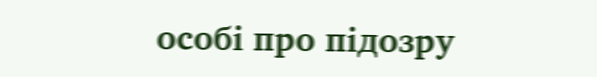особі про підозру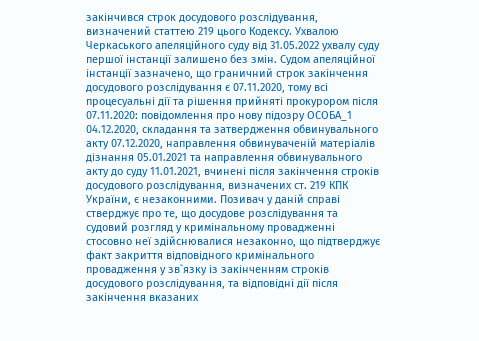закінчився строк досудового розслідування, визначений статтею 219 цього Кодексу. Ухвалою Черкаського апеляційного суду від 31.05.2022 ухвалу суду першої інстанції залишено без змін. Судом апеляційної інстанції зазначено, що граничний строк закінчення досудового розслідування є 07.11.2020, тому всі процесуальні дії та рішення прийняті прокурором після 07.11.2020: повідомлення про нову підозру ОСОБА_1 04.12.2020, складання та затвердження обвинувального акту 07.12.2020, направлення обвинуваченій матеріалів дізнання 05.01.2021 та направлення обвинувального акту до суду 11.01.2021, вчинені після закінчення строків досудового розслідування, визначених ст. 219 КПК України, є незаконними. Позивач у даній справі стверджує про те, що досудове розслідування та судовий розгляд у кримінальному провадженні стосовно неї здійснювалися незаконно, що підтверджує факт закриття відповідного кримінального провадження у зв`язку із закінченням строків досудового розслідування, та відповідні дії після закінчення вказаних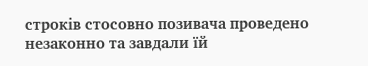строків стосовно позивача проведено незаконно та завдали їй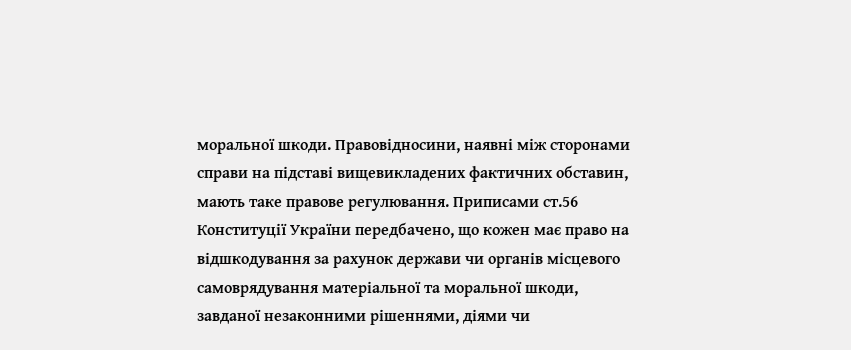моральної шкоди. Правовідносини, наявні між сторонами справи на підставі вищевикладених фактичних обставин, мають таке правове регулювання. Приписами ст.56 Конституції України передбачено, що кожен має право на відшкодування за рахунок держави чи органів місцевого самоврядування матеріальної та моральної шкоди, завданої незаконними рішеннями, діями чи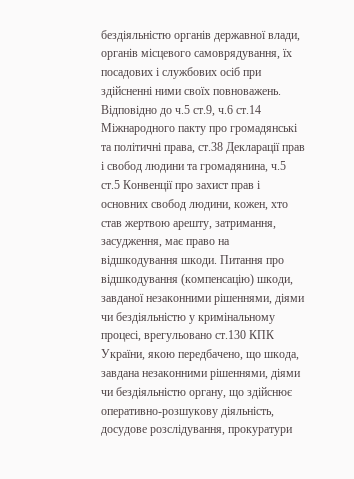бездіяльністю органів державної влади, органів місцевого самоврядування, їх посадових і службових осіб при здійсненні ними своїх повноважень. Відповідно до ч.5 ст.9, ч.6 ст.14 Міжнародного пакту про громадянські та політичні права, ст.38 Декларації прав і свобод людини та громадянина, ч.5 ст.5 Конвенції про захист прав і основних свобод людини, кожен, хто став жертвою арешту, затримання, засудження, має право на відшкодування шкоди. Питання про відшкодування (компенсацію) шкоди, завданої незаконними рішеннями, діями чи бездіяльністю у кримінальному процесі, врегульовано ст.130 КПК України, якою передбачено, що шкода, завдана незаконними рішеннями, діями чи бездіяльністю органу, що здійснює оперативно-розшукову діяльність, досудове розслідування, прокуратури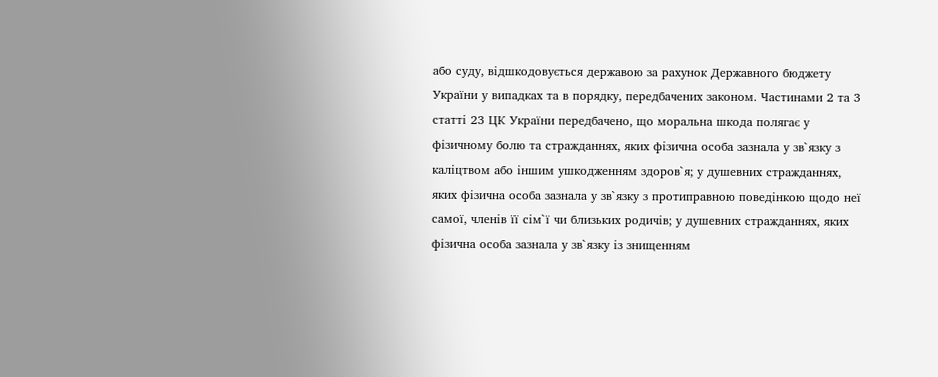або суду, відшкодовується державою за рахунок Державного бюджету України у випадках та в порядку, передбачених законом. Частинами 2 та 3 статті 23 ЦК України передбачено, що моральна шкода полягає у фізичному болю та стражданнях, яких фізична особа зазнала у зв`язку з каліцтвом або іншим ушкодженням здоров`я; у душевних стражданнях, яких фізична особа зазнала у зв`язку з протиправною поведінкою щодо неї самої, членів її сім`ї чи близьких родичів; у душевних стражданнях, яких фізична особа зазнала у зв`язку із знищенням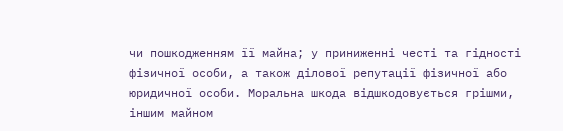чи пошкодженням її майна; у приниженні честі та гідності фізичної особи, а також ділової репутації фізичної або юридичної особи. Моральна шкода відшкодовується грішми, іншим майном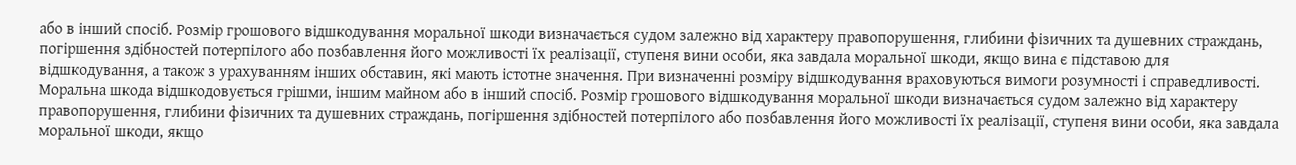або в інший спосіб. Розмір грошового відшкодування моральної шкоди визначається судом залежно від характеру правопорушення, глибини фізичних та душевних страждань, погіршення здібностей потерпілого або позбавлення його можливості їх реалізації, ступеня вини особи, яка завдала моральної шкоди, якщо вина є підставою для відшкодування, а також з урахуванням інших обставин, які мають істотне значення. При визначенні розміру відшкодування враховуються вимоги розумності і справедливості. Моральна шкода відшкодовується грішми, іншим майном або в інший спосіб. Розмір грошового відшкодування моральної шкоди визначається судом залежно від характеру правопорушення, глибини фізичних та душевних страждань, погіршення здібностей потерпілого або позбавлення його можливості їх реалізації, ступеня вини особи, яка завдала моральної шкоди, якщо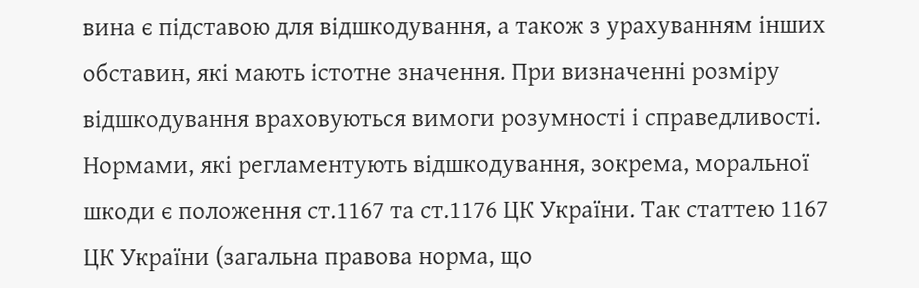вина є підставою для відшкодування, а також з урахуванням інших обставин, які мають істотне значення. При визначенні розміру відшкодування враховуються вимоги розумності і справедливості. Нормами, які регламентують відшкодування, зокрема, моральної шкоди є положення ст.1167 та ст.1176 ЦК України. Так статтею 1167 ЦК України (загальна правова норма, що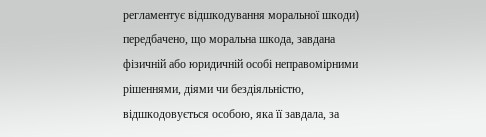регламентує відшкодування моральної шкоди) передбачено, що моральна шкода, завдана фізичній або юридичній особі неправомірними рішеннями, діями чи бездіяльністю, відшкодовується особою, яка її завдала, за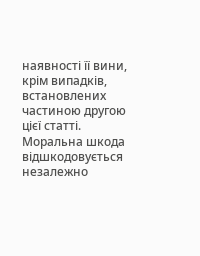наявності її вини, крім випадків, встановлених частиною другою цієї статті. Моральна шкода відшкодовується незалежно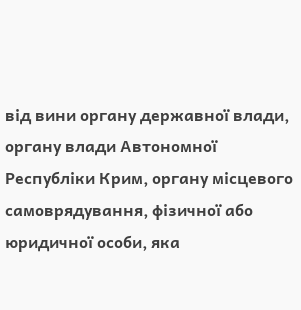від вини органу державної влади, органу влади Автономної Республіки Крим, органу місцевого самоврядування, фізичної або юридичної особи, яка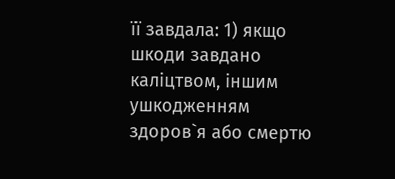її завдала: 1) якщо шкоди завдано каліцтвом, іншим ушкодженням здоров`я або смертю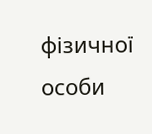фізичної особи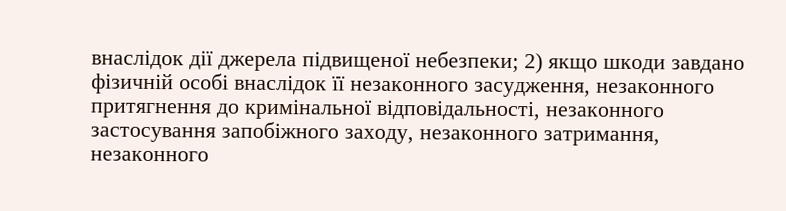внаслідок дії джерела підвищеної небезпеки; 2) якщо шкоди завдано фізичній особі внаслідок її незаконного засудження, незаконного притягнення до кримінальної відповідальності, незаконного застосування запобіжного заходу, незаконного затримання, незаконного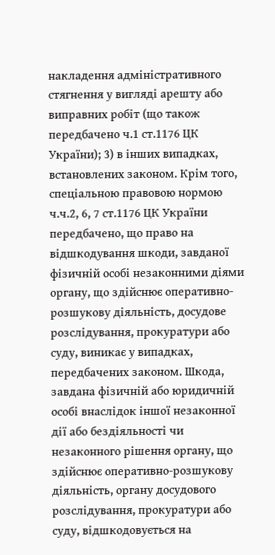накладення адміністративного стягнення у вигляді арешту або виправних робіт (що також передбачено ч.1 ст.1176 ЦК України); 3) в інших випадках, встановлених законом. Крім того, спеціальною правовою нормою ч.ч.2, 6, 7 ст.1176 ЦК України передбачено, що право на відшкодування шкоди, завданої фізичній особі незаконними діями органу, що здійснює оперативно-розшукову діяльність, досудове розслідування, прокуратури або суду, виникає у випадках, передбачених законом. Шкода, завдана фізичній або юридичній особі внаслідок іншої незаконної дії або бездіяльності чи незаконного рішення органу, що здійснює оперативно-розшукову діяльність, органу досудового розслідування, прокуратури або суду, відшкодовується на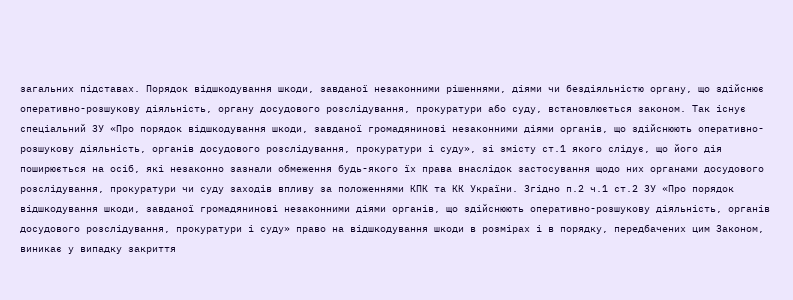загальних підставах. Порядок відшкодування шкоди, завданої незаконними рішеннями, діями чи бездіяльністю органу, що здійснює оперативно-розшукову діяльність, органу досудового розслідування, прокуратури або суду, встановлюється законом. Так існує спеціальний ЗУ «Про порядок відшкодування шкоди, завданої громадянинові незаконними діями органів, що здійснюють оперативно-розшукову діяльність, органів досудового розслідування, прокуратури і суду», зі змісту ст.1 якого слідує, що його дія поширюється на осіб, які незаконно зазнали обмеження будь-якого їх права внаслідок застосування щодо них органами досудового розслідування, прокуратури чи суду заходів впливу за положеннями КПК та КК України. Згідно п.2 ч.1 ст.2 ЗУ «Про порядок відшкодування шкоди, завданої громадянинові незаконними діями органів, що здійснюють оперативно-розшукову діяльність, органів досудового розслідування, прокуратури і суду» право на відшкодування шкоди в розмірах і в порядку, передбачених цим Законом, виникає у випадку закриття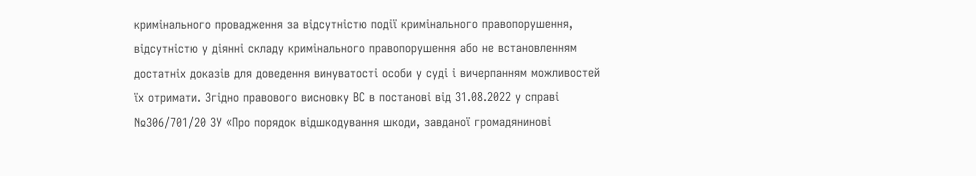кримінального провадження за відсутністю події кримінального правопорушення, відсутністю у діянні складу кримінального правопорушення або не встановленням достатніх доказів для доведення винуватості особи у суді і вичерпанням можливостей їх отримати. Згідно правового висновку ВС в постанові від 31.08.2022 у справі №306/701/20 ЗУ «Про порядок відшкодування шкоди, завданої громадянинові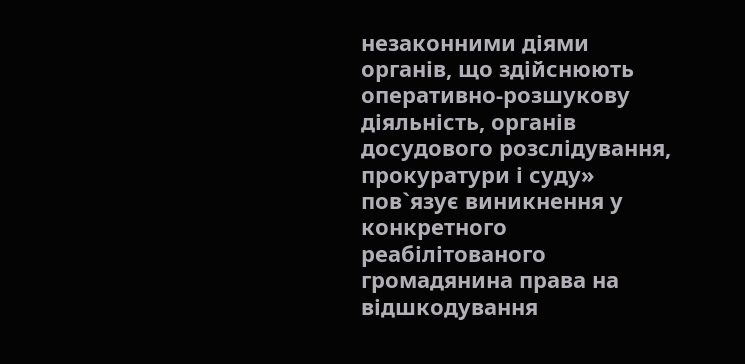незаконними діями органів, що здійснюють оперативно-розшукову діяльність, органів досудового розслідування, прокуратури і суду» пов`язує виникнення у конкретного реабілітованого громадянина права на відшкодування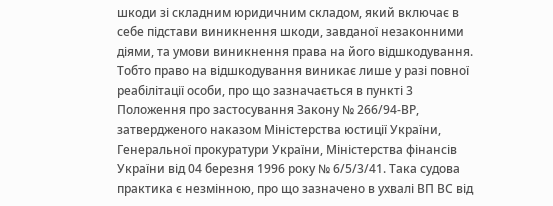шкоди зі складним юридичним складом, який включає в себе підстави виникнення шкоди, завданої незаконними діями, та умови виникнення права на його відшкодування. Тобто право на відшкодування виникає лише у разі повної реабілітації особи, про що зазначається в пункті 3 Положення про застосування Закону № 266/94-ВР, затвердженого наказом Міністерства юстиції України, Генеральної прокуратури України, Міністерства фінансів України від 04 березня 1996 року № 6/5/3/41. Така судова практика є незмінною, про що зазначено в ухвалі ВП ВС від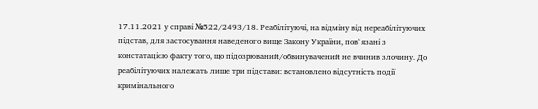17.11.2021 у справі №522/2493/18. Реабілітуючі, на відміну від нереабілітуючих підстав, для застосування наведеного вище Закону України, пов`язані з констатацією факту того, що підозрюваний/обвинувачений не вчинив злочину. До реабілітуючих належать лише три підстави: встановлено відсутність події кримінального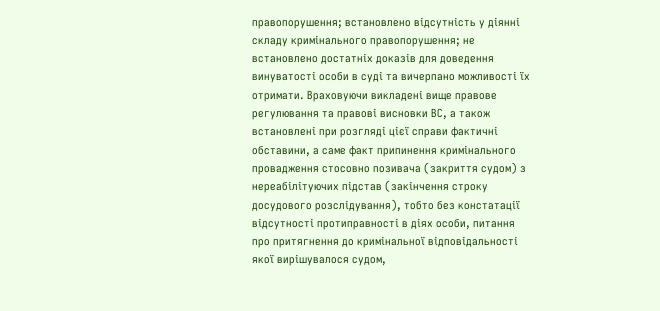правопорушення; встановлено відсутність у діянні складу кримінального правопорушення; не встановлено достатніх доказів для доведення винуватості особи в суді та вичерпано можливості їх отримати. Враховуючи викладені вище правове регулювання та правові висновки ВС, а також встановлені при розгляді цієї справи фактичні обставини, а саме факт припинення кримінального провадження стосовно позивача (закриття судом) з нереабілітуючих підстав (закінчення строку досудового розслідування), тобто без констатації відсутності протиправності в діях особи, питання про притягнення до кримінальної відповідальності якої вирішувалося судом,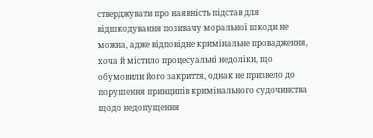стверджувати про наявність підстав для відшкодування позивачу моральної шкоди не можна, адже відповідне кримінальне провадження, хоча й містило процесуальні недоліки, що обумовили його закриття, однак не призвело до порушення принципів кримінального судочинства щодо недопущення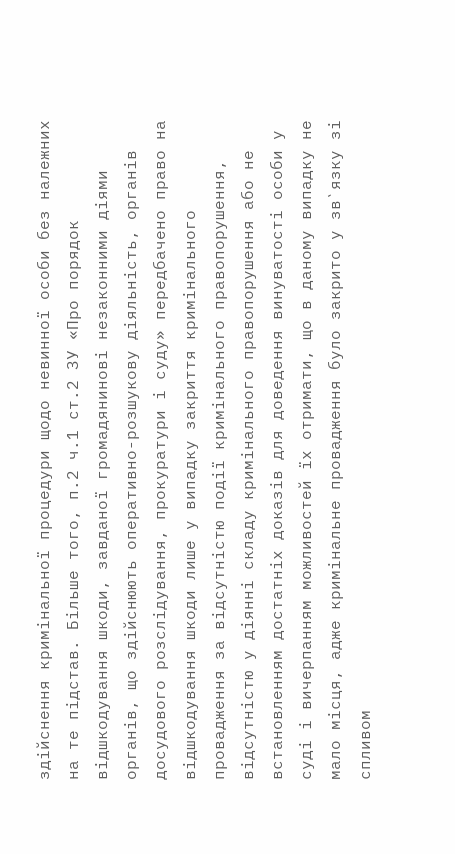здійснення кримінальної процедури щодо невинної особи без належних на те підстав. Більше того, п.2 ч.1 ст.2 ЗУ «Про порядок відшкодування шкоди, завданої громадянинові незаконними діями органів, що здійснюють оперативно-розшукову діяльність, органів досудового розслідування, прокуратури і суду» передбачено право на відшкодування шкоди лише у випадку закриття кримінального провадження за відсутністю події кримінального правопорушення, відсутністю у діянні складу кримінального правопорушення або не встановленням достатніх доказів для доведення винуватості особи у суді і вичерпанням можливостей їх отримати, що в даному випадку не мало місця, адже кримінальне провадження було закрито у зв`язку зі спливом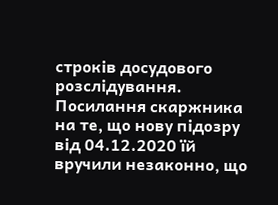строків досудового розслідування. Посилання скаржника на те, що нову підозру від 04.12.2020 їй вручили незаконно, що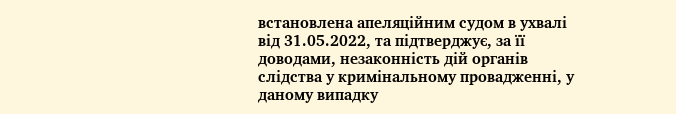встановлена апеляційним судом в ухвалі від 31.05.2022, та підтверджує, за її доводами, незаконність дій органів слідства у кримінальному провадженні, у даному випадку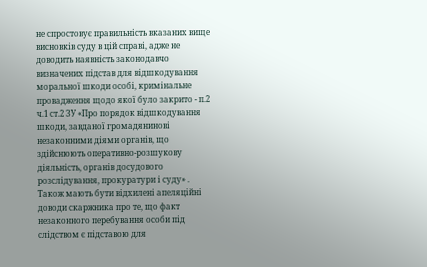не спростовує правильність вказаних вище висновків суду в цій справі, адже не доводить наявність законодавчо визначених підстав для відшкодування моральної шкоди особі, кримінальне провадження щодо якої було закрито - п.2 ч.1 ст.2 ЗУ «Про порядок відшкодування шкоди, завданої громадянинові незаконними діями органів, що здійснюють оперативно-розшукову діяльність, органів досудового розслідування, прокуратури і суду» . Також мають бути відхилені апеляційні доводи скаржника про те, що факт незаконного перебування особи під слідством є підставою для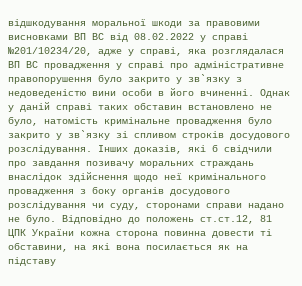відшкодування моральної шкоди за правовими висновками ВП ВС від 08.02.2022 у справі №201/10234/20, адже у справі, яка розглядалася ВП ВС провадження у справі про адміністративне правопорушення було закрито у зв`язку з недоведеністю вини особи в його вчиненні. Однак у даній справі таких обставин встановлено не було, натомість кримінальне провадження було закрито у зв`язку зі спливом строків досудового розслідування. Інших доказів, які б свідчили про завдання позивачу моральних страждань внаслідок здійснення щодо неї кримінального провадження з боку органів досудового розслідування чи суду, сторонами справи надано не було. Відповідно до положень ст.ст.12, 81 ЦПК України кожна сторона повинна довести ті обставини, на які вона посилається як на підставу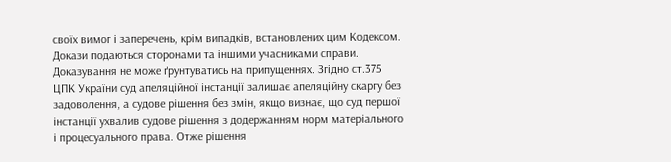своїх вимог і заперечень, крім випадків, встановлених цим Кодексом. Докази подаються сторонами та іншими учасниками справи. Доказування не може ґрунтуватись на припущеннях. Згідно ст.375 ЦПК України суд апеляційної інстанції залишає апеляційну скаргу без задоволення, а судове рішення без змін, якщо визнає, що суд першої інстанції ухвалив судове рішення з додержанням норм матеріального і процесуального права. Отже рішення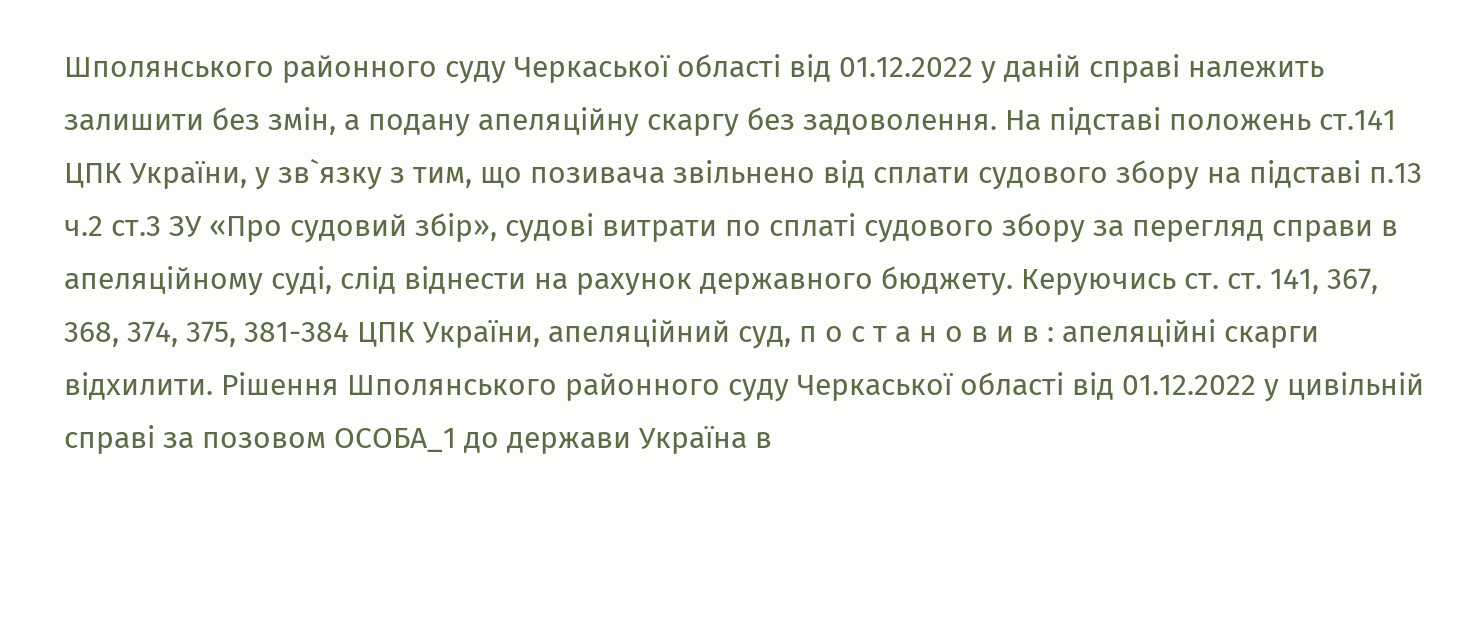Шполянського районного суду Черкаської області від 01.12.2022 у даній справі належить залишити без змін, а подану апеляційну скаргу без задоволення. На підставі положень ст.141 ЦПК України, у зв`язку з тим, що позивача звільнено від сплати судового збору на підставі п.13 ч.2 ст.3 ЗУ «Про судовий збір», судові витрати по сплаті судового збору за перегляд справи в апеляційному суді, слід віднести на рахунок державного бюджету. Керуючись ст. ст. 141, 367, 368, 374, 375, 381-384 ЦПК України, апеляційний суд, п о с т а н о в и в : апеляційні скарги відхилити. Рішення Шполянського районного суду Черкаської області від 01.12.2022 у цивільній справі за позовом ОСОБА_1 до держави Україна в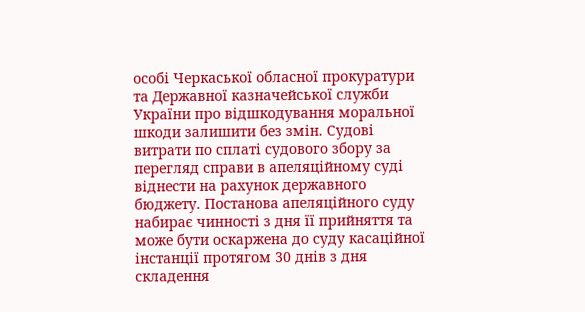особі Черкаської обласної прокуратури та Державної казначейської служби України про відшкодування моральної шкоди залишити без змін. Судові витрати по сплаті судового збору за перегляд справи в апеляційному суді віднести на рахунок державного бюджету. Постанова апеляційного суду набирає чинності з дня її прийняття та може бути оскаржена до суду касаційної інстанції протягом 30 днів з дня складення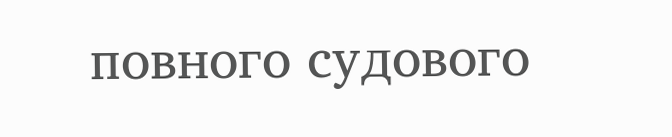повного судового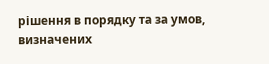рішення в порядку та за умов, визначених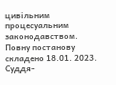цивільним процесуальним законодавством. Повну постанову складено 18.01. 2023. Суддя-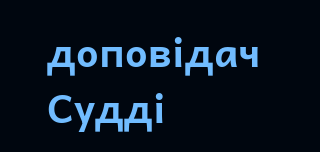доповідач Судді